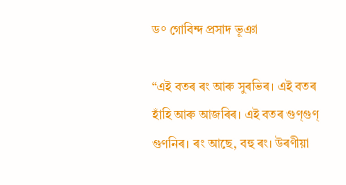ড° গোবিন্দ প্ৰসাদ ভূঞা

“এই বতৰ ৰং আৰু সুৰভিৰ। এই বতৰ হাঁহি আৰু আজৰিৰ। এই বতৰ গুণ্‌গুণ্‌ গুণনিৰ। ৰং আছে, বহু ৰং। উৰণীয়া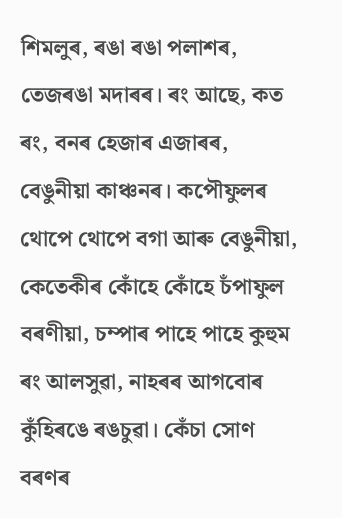শিমলুৰ, ৰঙা ৰঙা পলাশৰ, তেজৰঙা মদাৰৰ। ৰং আছে, কত ৰং, বনৰ হেজাৰ এজাৰৰ, বেঙুনীয়া কাঞ্চনৰ। কপৌফুলৰ থোপে থোপে বগা আৰু বেঙুনীয়া, কেতেকীৰ কোঁহে কোঁহে চঁপাফুল বৰণীয়া, চম্পাৰ পাহে পাহে কুহুম ৰং আলসুৱা, নাহৰৰ আগবোৰ কুঁহিৰঙে ৰঙচুৱা। কেঁচা সোণ বৰণৰ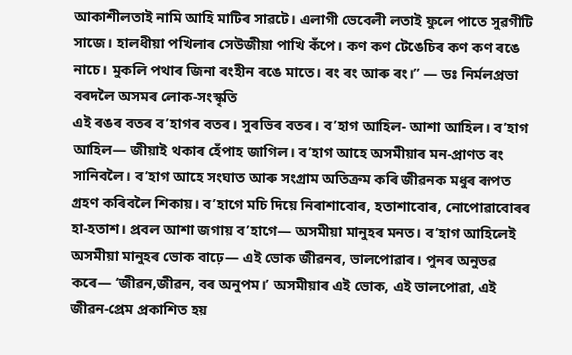আকাশীলতাই নামি আহি মাটিৰ সাৱটে। এলাগী ভেবেলী লতাই ফুলে পাতে সুৱগীটি সাজে। হালধীয়া পখিলাৰ সেউজীয়া পাখি কঁপে। কণ কণ টেঙেচিৰ কণ কণ ৰঙে নাচে। মুকলি পথাৰ জিনা ৰংহীন ৰঙে মাতে। ৰং ৰং আৰু ৰং।” — ডঃ নিৰ্মলপ্ৰভা বৰদলৈ অসমৰ লোক-সংস্কৃতি
এই ৰঙৰ বতৰ ব’হাগৰ বতৰ। সুৰভিৰ বতৰ। ব’হাগ আহিল- আশা আহিল। ব’হাগ আহিল— জীয়াই থকাৰ হেঁপাহ জাগিল। ব’হাগ আহে অসমীয়াৰ মন-প্ৰাণত ৰং সানিবলৈ। ব’হাগ আহে সংঘাত আৰু সংগ্ৰাম অতিক্ৰম কৰি জীৱনক মধুৰ ৰূপত গ্ৰহণ কৰিবলৈ শিকায়। ব’হাগে মচি দিয়ে নিৰাশাবোৰ, হতাশাবোৰ, নোপোৱাবোৰৰ হা-হতাশ। প্ৰবল আশা জগায় ব’হাগে— অসমীয়া মানুহৰ মনত। ব’হাগ আহিলেই অসমীয়া মানুহৰ ভোক বাঢ়ে— এই ভোক জীৱনৰ, ভালপোৱাৰ। পুনৰ অনুভৱ কৰে— ‘জীৱন,জীৱন, বৰ অনুপম।’ অসমীয়াৰ এই ভোক, এই ভালপোৱা, এই জীৱন-প্ৰেম প্ৰকাশিত হয়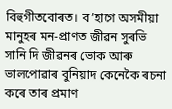বিহুগীতবোৰত। ব’হাগে অসমীয়া মানুহৰ মন-প্ৰাণত জীৱন সুৰভি সানি দি জীৱনৰ ভোক আৰু ভালপোৱাৰ বুনিয়াদ কেনেকৈ ৰচনা কৰে তাৰ প্ৰমাণ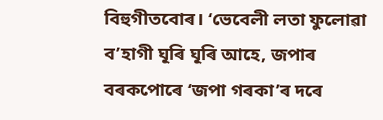বিহুগীতবোৰ। ‘ভেবেলী লতা ফুলোৱা ব’হাগী ঘূৰি ঘূৰি আহে, জপাৰ বৰকপোৰে ‘জপা গৰকা’ৰ দৰে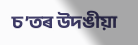চ’তৰ উদঙীয়া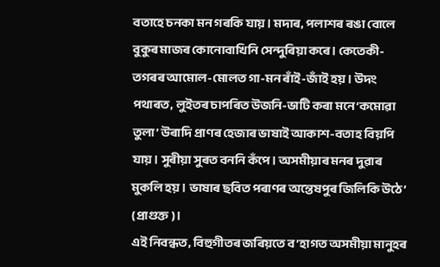বতাহে চনকা মন গৰকি যায়। মদাৰ, পলাশৰ ৰঙা বোলে বুকুৰ মাজৰ কোনোবাখিনি সেন্দুৰিয়া কৰে। কেতেকী-তগৰৰ আমোল-মোলত গা-মন ৰাঁই-জাঁই হয়। উদং পথাৰত, লুইতৰ চাপৰিত উজনি-ভাটি কৰা মনে ‘কমোৱা তুলা’ উৰাদি প্ৰাণৰ হেজাৰ ভাষাই আকাশ-বতাহ বিয়পি যায়। সুৰীয়া সুৰত বননি কঁপে। অসমীয়াৰ মনৰ দুৱাৰ মুকলি হয়। ভাষাৰ ছবিত পৰাণৰ অন্তেষপুৰ জিলিকি উঠে’ (প্ৰাগুক্ত)।
এই নিবন্ধত, বিহুগীতৰ জৰিয়তে ব’হাগত অসমীয়া মানুহৰ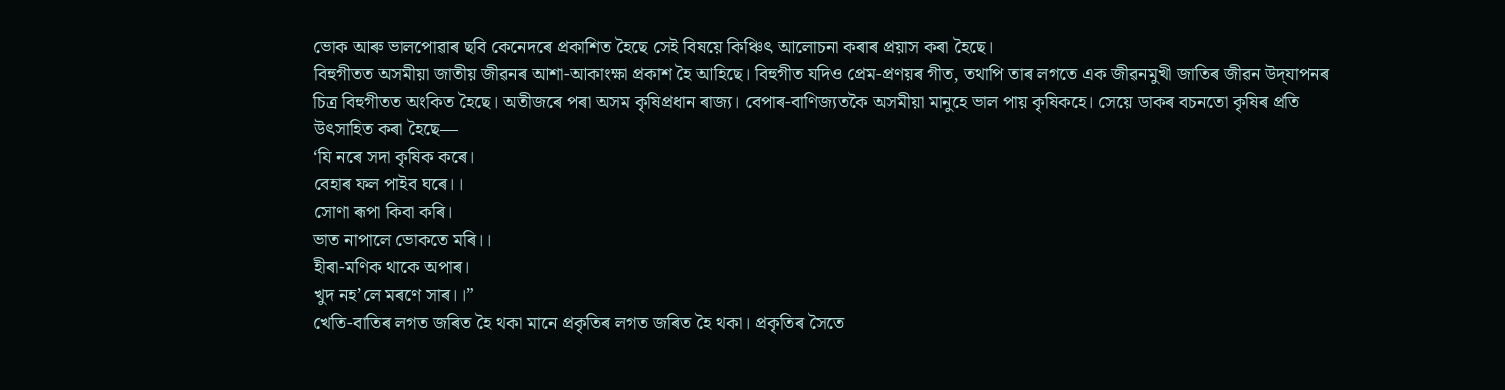ভোক আৰু ভালপোৱাৰ ছবি কেনেদৰে প্ৰকাশিত হৈছে সেই বিষয়ে কিঞ্চিৎ আলোচনা কৰাৰ প্ৰয়াস কৰা হৈছে।
বিহুগীতত অসমীয়া জাতীয় জীৱনৰ আশা-আকাংক্ষা প্ৰকাশ হৈ আহিছে। বিহুগীত যদিও প্ৰেম-প্ৰণয়ৰ গীত, তথাপি তাৰ লগতে এক জীৱনমুখী জাতিৰ জীৱন উদ্‌যাপনৰ চিত্ৰ বিহুগীতত অংকিত হৈছে। অতীজৰে পৰা অসম কৃষিপ্ৰধান ৰাজ্য। বেপাৰ-বাণিজ্যতকৈ অসমীয়া মানুহে ভাল পায় কৃষিকহে। সেয়ে ডাকৰ বচনতো কৃষিৰ প্ৰতি উৎসাহিত কৰা হৈছে—
‘যি নৰে সদা কৃষিক কৰে।
বেহাৰ ফল পাইব ঘৰে।।
সোণা ৰূপা কিবা কৰি।
ভাত নাপালে ভোকতে মৰি।।
হীৰা-মণিক থাকে অপাৰ।
খুদ নহ’লে মৰণে সাৰ।।”
খেতি-বাতিৰ লগত জৰিত হৈ থকা মানে প্ৰকৃতিৰ লগত জৰিত হৈ থকা। প্ৰকৃতিৰ সৈতে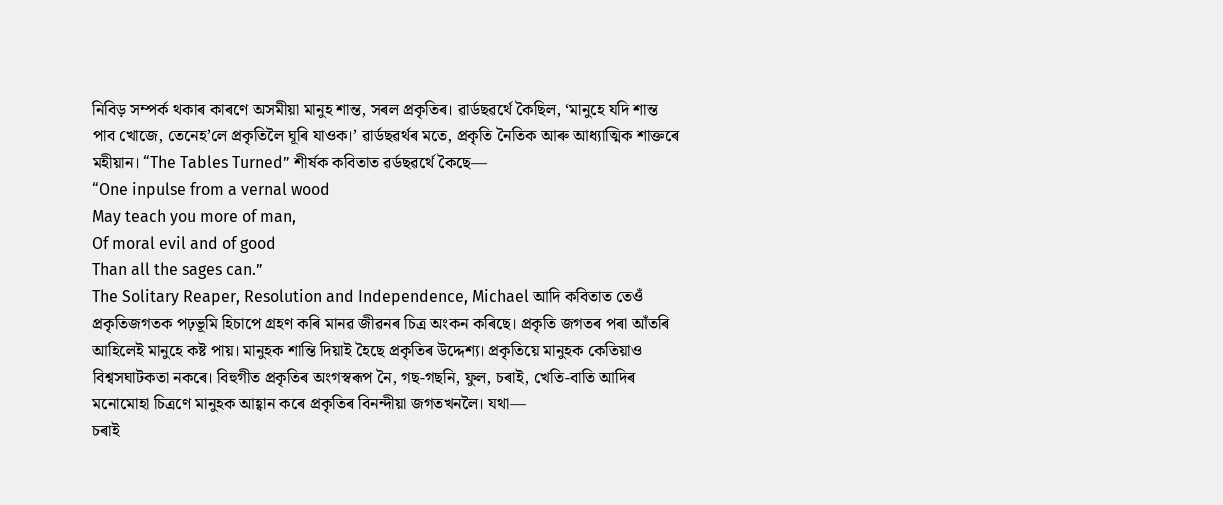নিবিড় সম্পৰ্ক থকাৰ কাৰণে অসমীয়া মানুহ শান্ত, সৰল প্ৰকৃতিৰ। ৱাৰ্ডছৱৰ্থে কৈছিল, ‘মানুহে যদি শান্ত পাব খোজে, তেনেহ’লে প্ৰকৃতিলৈ ঘূৰি যাওক।’ ৱাৰ্ডছৱৰ্থৰ মতে, প্ৰকৃতি নৈতিক আৰু আধ্যাত্মিক শাক্তৰে মহীয়ান। “The Tables Turned” শীৰ্ষক কবিতাত ৱৰ্ডছৱৰ্থে কৈছে—
“One inpulse from a vernal wood
May teach you more of man,
Of moral evil and of good
Than all the sages can.”
The Solitary Reaper, Resolution and Independence, Michael আদি কবিতাত তেওঁ প্ৰকৃতিজগতক পঢ়ভূমি হিচাপে গ্ৰহণ কৰি মানৱ জীৱনৰ চিত্ৰ অংকন কৰিছে। প্ৰকৃতি জগতৰ পৰা আঁতৰি আহিলেই মানুহে কষ্ট পায়। মানুহক শান্তি দিয়াই হৈছে প্ৰকৃতিৰ উদ্দেশ্য। প্ৰকৃতিয়ে মানুহক কেতিয়াও বিশ্বসঘাটকতা নকৰে। বিহুগীত প্ৰকৃতিৰ অংগস্বৰূপ নৈ, গছ-গছনি, ফুল, চৰাই, খেতি-বাতি আদিৰ মনোমোহা চিত্ৰণে মানুহক আহ্বান কৰে প্ৰকৃতিৰ বিনন্দীয়া জগতখনলৈ। যথা—
চৰাই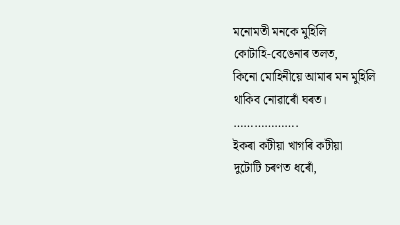মনোমতী মনকে মুহিলি
কোটাহি-বেঙেনাৰ তলত,
কিনো মোহিনীয়ে আমাৰ মন মুহিলি
থাকিব নোৱাৰোঁ ঘৰত।
……………….
ইকৰা কটীয়া খাগৰি কটীয়া
দুটোটি চৰণত ধৰোঁ,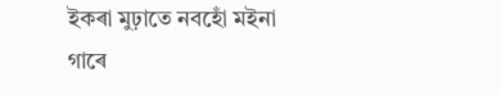ইকৰা মুঢ়াতে নবহোঁ মইনা
গাৰে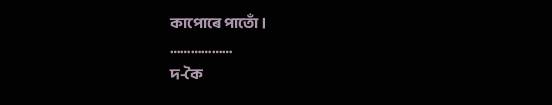কাপোৰে পাতোঁ।
………………
দ-কৈ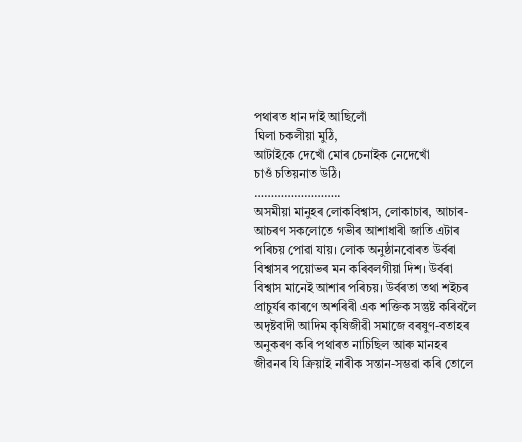পথাৰত ধান দাই আছিলোঁ
ঘিলা চকলীয়া মুঠি,
আটাইকে দেখোঁ মোৰ চেনাইক নেদেখোঁ
চাওঁ চতিয়নাত উঠি।
……………………..
অসমীয়া মানুহৰ লোকবিশ্বাস, লোকাচাৰ, আচাৰ-আচৰণ সকলোতে গভীৰ আশাধাৰী জাতি এটাৰ পৰিচয় পোৱা যায়। লোক অনুষ্ঠানবোৰত উৰ্বৰা বিশ্বাসৰ পয়োভৰ মন কৰিবলগীয়া দিশ। উৰ্বৰা বিশ্বাস মানেই আশাৰ পৰিচয়। উৰ্বৰতা তথা শইচৰ প্ৰাচুৰ্যৰ কাৰণে অশৰিৰী এক শক্তিক সন্তুষ্ট কৰিবলৈ অদৃষ্টবাদী আদিম কৃষিজীৱী সমাজে বৰষুণ-বতাহৰ অনুকৰণ কৰি পথাৰত নাচিছিল আৰু মানহৰ জীৱনৰ যি ক্ৰিয়াই নাৰীক সন্তান-সম্ভৱা কৰি তোলে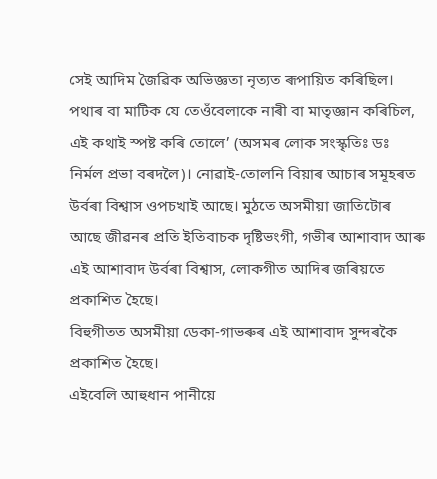সেই আদিম জৈৱিক অভিজ্ঞতা নৃত্যত ৰূপায়িত কৰিছিল। পথাৰ বা মাটিক যে তেওঁবেলাকে নাৰী বা মাতৃজ্ঞান কৰিচিল, এই কথাই স্পষ্ট কৰি তোলে’ (অসমৰ লোক সংস্কৃতিঃ ডঃ নিৰ্মল প্ৰভা বৰদলৈ)। নোৱাই-তোলনি বিয়াৰ আচাৰ সমূহৰত উৰ্বৰা বিশ্বাস ওপচখাই আছে। মুঠতে অসমীয়া জাতিটোৰ আছে জীৱনৰ প্ৰতি ইতিবাচক দৃষ্টিভংগী, গভীৰ আশাবাদ আৰু এই আশাবাদ উৰ্বৰা বিশ্বাস, লোকগীত আদিৰ জৰিয়তে প্ৰকাশিত হৈছে।
বিহুগীতত অসমীয়া ডেকা-গাভৰুৰ এই আশাবাদ সুন্দৰকৈ প্ৰকাশিত হৈছে।
এইবেলি আহুধান পানীয়ে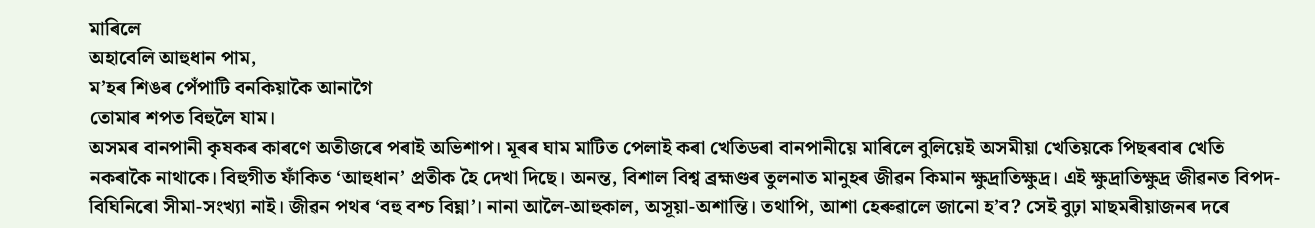মাৰিলে
অহাবেলি আহুধান পাম,
ম’হৰ শিঙৰ পেঁপাটি বনকিয়াকৈ আনাগৈ
তোমাৰ শপত বিহুলৈ যাম।
অসমৰ বানপানী কৃষকৰ কাৰণে অতীজৰে পৰাই অভিশাপ। মূৰৰ ঘাম মাটিত পেলাই কৰা খেতিডৰা বানপানীয়ে মাৰিলে বুলিয়েই অসমীয়া খেতিয়কে পিছৰবাৰ খেতি নকৰাকৈ নাথাকে। বিহুগীত ফাঁকিত ‘আহুধান’ প্ৰতীক হৈ দেখা দিছে। অনন্ত, বিশাল বিশ্ব ব্ৰহ্মণ্ডৰ তুলনাত মানুহৰ জীৱন কিমান ক্ষুদ্ৰাতিক্ষুদ্ৰ। এই ক্ষুদ্ৰাতিক্ষুদ্ৰ জীৱনত বিপদ-বিঘিনিৰো সীমা-সংখ্যা নাই। জীৱন পথৰ ‘বহু বশ্চ বিঘ্না’। নানা আলৈ-আহুকাল, অসূয়া-অশান্তি। তথাপি, আশা হেৰুৱালে জানো হ’ব? সেই বুঢ়া মাছমৰীয়াজনৰ দৰে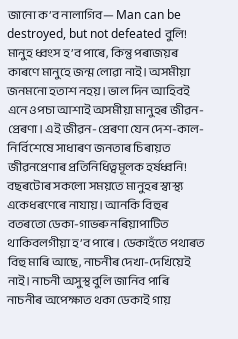জানো ক’ব নালাগিব— Man can be destroyed, but not defeated বুলি! মানুহ ধ্বংস হ’ব পাৰে, কিন্তু পৰাজয়ৰ কাৰণে মানুহে জন্ম লোৱা নাই। অসমীয়া জনমনো হতাশ নহয়। ভাল দিন আহিবই এনে ওপচা আশাই অসমীয়া মানুহৰ জীৱন-প্ৰেৰণা। এই জীৱন-প্ৰেৰণা যেন দেশ-কাল-নিৰ্বিশেষে সাধাৰণ জনতাৰ চিৰায়ত জীৱনপ্ৰেণাৰ প্ৰতিনিধিত্বমূলক হৰ্ষধ্বনি!
বছৰটোৰ সকলো সময়তে মানুহৰ স্বাস্থ্য একেধৰণেৰে নাযায়। আনকি বিহুৰ বতৰতো ডেকা-গাভৰু নৰিয়াপাটিত থাকিবলগীয়া হ’ব পাৰে। ডেকাহঁতে পথাৰত বিহু মাৰি আছে, নাচনীৰ দেখা-দেখিয়েই নাই। নাচনী অসুস্থ বুলি জানিব পাৰি নাচনীৰ অপেক্ষাত থকা ডেকাই গায়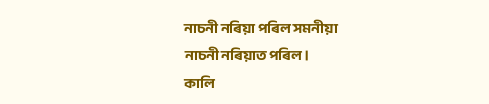নাচনী নৰিয়া পৰিল সমনীয়া
নাচনী নৰিয়াত পৰিল।
কালি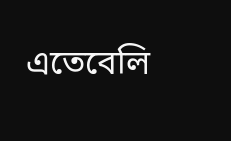এতেবেলি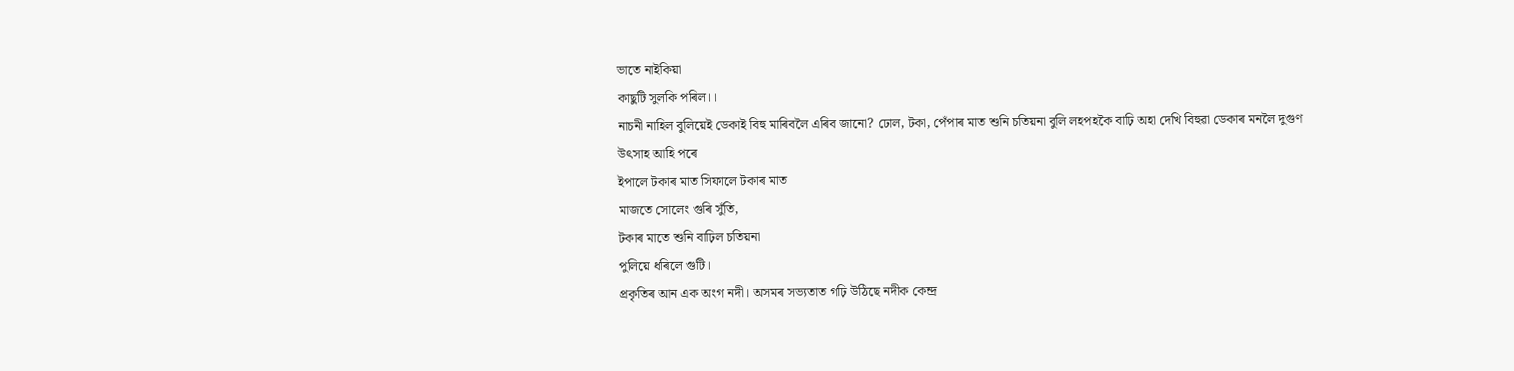ভাতে নাইকিয়া
কাছুটি সুলকি পৰিল।।
নাচনী নাহিল বুলিয়েই ডেকাই বিহু মাৰিবলৈ এৰিব জানো? ঢোল, টকা, পেঁপাৰ মাত শুনি চতিয়না বুলি লহপহকৈ বাঢ়ি অহা দেখি বিহুৱা ডেকাৰ মনলৈ দুগুণ উৎসাহ আহি পৰে
ইপালে টকাৰ মাত সিফালে টকাৰ মাত
মাজতে সোলেং গুৰি সুঁতি,
টকাৰ মাতে শুনি বাঢ়িল চতিয়না
পুলিয়ে ধৰিলে গুটি।
প্ৰকৃতিৰ আন এক অংগ নদী। অসমৰ সভ্যতাত গঢ়ি উঠিছে নদীক কেন্দ্ৰ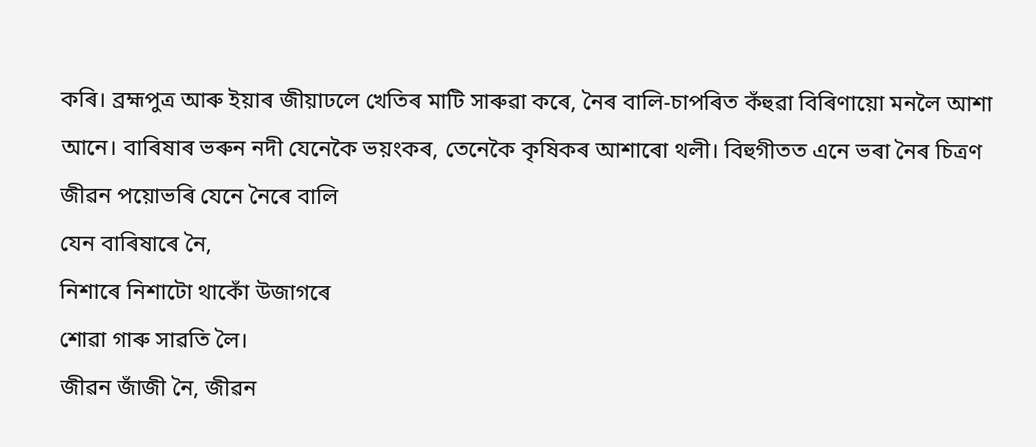কৰি। ব্ৰহ্মপুত্ৰ আৰু ইয়াৰ জীয়াঢলে খেতিৰ মাটি সাৰুৱা কৰে, নৈৰ বালি-চাপৰিত কঁহুৱা বিৰিণায়ো মনলৈ আশা আনে। বাৰিষাৰ ভৰুন নদী যেনেকৈ ভয়ংকৰ, তেনেকৈ কৃষিকৰ আশাৰো থলী। বিহুগীতত এনে ভৰা নৈৰ চিত্ৰণ
জীৱন পয়োভৰি যেনে নৈৰে বালি
যেন বাৰিষাৰে নৈ,
নিশাৰে নিশাটো থাকোঁ উজাগৰে
শোৱা গাৰু সাৱতি লৈ।
জীৱন জাঁজী নৈ, জীৱন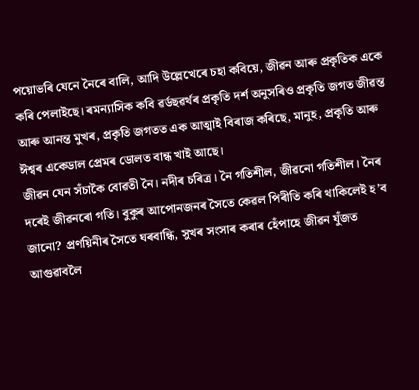পয়োভৰি যেনে নৈৰে বালি, আদি উল্লেখেৰে চহা কবিয়ে, জীৱন আৰু প্ৰকৃতিক একে কৰি পেলাইছে। ৰমন্যাসিক কবি ৱৰ্ডছৱৰ্থৰ প্ৰকৃতি দৰ্শ অনুসৰিও প্ৰকৃতি জগত জীৱন্ত আৰু আনন্ত মুখৰ, প্ৰকৃতি জগতত এক আত্মাই বিৰাজ কৰিছে, মানুহ, প্ৰকৃতি আৰু ঈশ্বৰ একেডাল প্ৰেমৰ ডোলত বান্ধ খাই আছে।
জীৱন যেন সঁচাকৈ বোৱতী নৈ। নদীৰ চৰিত্ৰ। নৈ গতিশীল, জীৱনো গতিশীল। নৈৰ দৰেই জীৱনৰো গতি। বুকুৰ আপোনজনৰ সৈতে কেৱল পিৰীতি কৰি থাকিলেই হ’ব জানো? প্ৰণয়িনীৰ সৈতে ঘৰবান্ধি, সুখৰ সংসাৰ কৰাৰ হেঁপাহে জীৱন যুঁজত আগুৱাবলৈ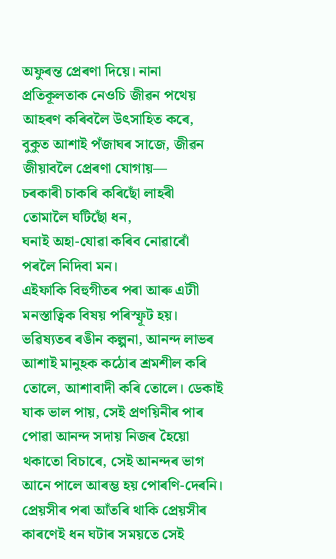অফুৰন্ত প্ৰেৰণা দিয়ে। নানা প্ৰতিকূলতাক নেওচি জীৱন পথেয় আহৰণ কৰিবলৈ উৎসাহিত কৰে, বুকুত আশাই পঁজাঘৰ সাজে, জীৱন জীয়াবলৈ প্ৰেৰণা যোগায়—
চৰকাৰী চাকৰি কৰিছোঁ লাহৰী
তোমালৈ ঘটিছোঁ ধন,
ঘনাই অহা-যোৱা কৰিব নোৱাৰোঁ
পৰলৈ নিদিবা মন।
এইফাকি বিহুগীতৰ পৰা আৰু এটাী মনস্তাত্বিক বিষয় পৰিস্ফূট হয়। ভৱিষ্যতৰ ৰঙীন কল্পনা, আনন্দ লাভৰ আশাই মানুহক কঠোৰ শ্ৰমশীল কৰি তোলে, আশাবাদী কৰি তোলে। ডেকাই যাক ভাল পায়, সেই প্ৰণয়িনীৰ পাৰ পোৱা আনন্দ সদায় নিজৰ হৈয়ো থকাতো বিচাৰে, সেই আনন্দৰ ভাগ আনে পালে আৰম্ভ হয় পোৰণি-দেৰনি। প্ৰেয়সীৰ পৰা আঁতৰি থাকি প্ৰেয়সীৰ কাৰণেই ধন ঘটাৰ সময়তে সেই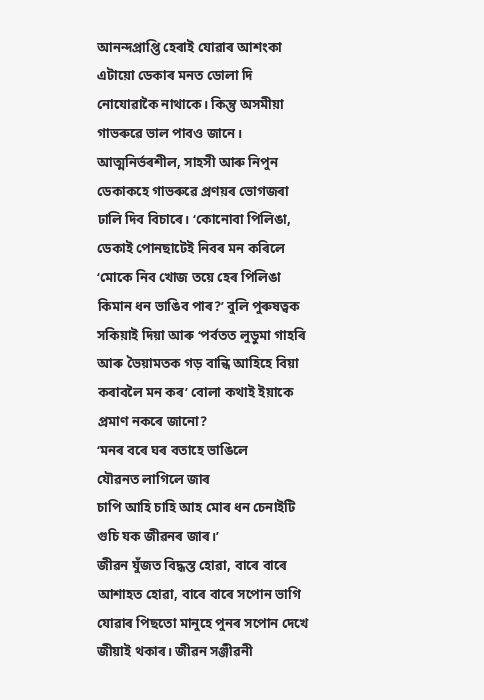আনন্দপ্ৰাপ্তি হেৰাই যোৱাৰ আশংকা এটায়ো ডেকাৰ মনত ডোলা দি নোযোৱাকৈ নাথাকে। কিন্তু অসমীয়া গাভৰুৱে ভাল পাবও জানে। আত্মনিৰ্ভৰশীল, সাহসী আৰু নিপুন ডেকাকহে গাভৰুৱে প্ৰণয়ৰ ভোগজৰা ঢালি দিব বিচাৰে। ‘কোনোবা পিলিঙা, ডেকাই পোনছাটেই নিবৰ মন কৰিলে ‘মোকে নিব খোজ তয়ে হেৰ পিলিঙা কিমান ধন ভাঙিব পাৰ?’ বুলি পুৰুষত্বক সকিয়াই দিয়া আৰু ‘পৰ্বতত লুডুমা গাহৰি আৰু ভৈয়ামতক গড় বান্ধি আহিহে বিয়া কৰাবলৈ মন কৰ’ বোলা কথাই ইয়াকে প্ৰমাণ নকৰে জানো?
‘মনৰ বৰে ঘৰ বতাহে ভাঙিলে
যৌৱনত লাগিলে জাৰ
চাপি আহি চাহি আহ মোৰ ধন চেনাইটি
গুচি যক জীৱনৰ জাৰ।’
জীৱন যুঁজত বিদ্ধস্ত হোৱা, বাৰে বাৰে আশাহত হোৱা, বাৰে বাৰে সপোন ভাগি যোৱাৰ পিছতো মানুহে পুনৰ সপোন দেখে জীয়াই থকাৰ। জীৱন সঞ্জীৱনী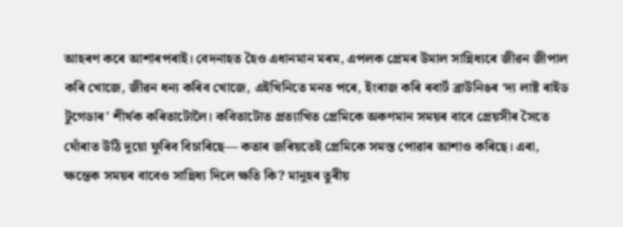আহৰণ কৰে আশাৰপৰাই। বেদনাহত হৈও এধানমান মৰম, এপলক প্ৰেমৰ উমাল সান্নিধ্যৰে জীৱন জীপাল কৰি খোজে, জীৱন ধন্য কৰিব খোজে, এইখিনিতে মনত পৰে, ইংৰাজ কৰি ৰবাৰ্ট ব্ৰাউনিঙৰ ‘দ্য লাষ্ট ৰাইড টুগেডাৰ’ শীৰ্ষক কৰিতাটোলৈ। কবিতাটোত প্ৰত্যাখিত প্ৰেমিকে অকণমান সময়ৰ বাবে প্ৰেয়সীৰ সৈতে ঘোঁৰাত উঠি দুয়ো ফুৰিব বিচাৰিছে— কতাৰ জৰিয়তেই প্ৰেমিকে সমস্ত পোৱাৰ আশাও কৰিছে। এৰা, ক্ষন্তেক সময়ৰ বাবেও সান্নিধ্য দিলে ক্ষতি কি? মানুহৰ তুৰীয়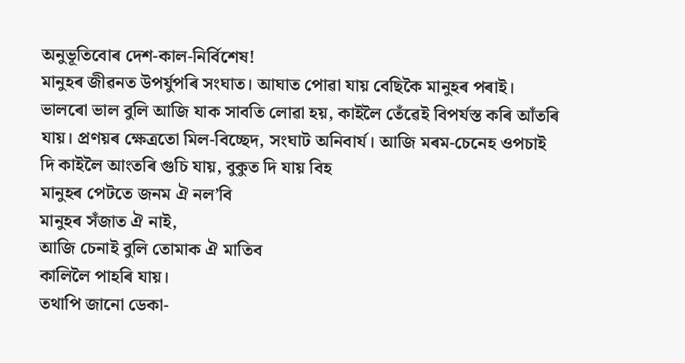অনুভূতিবোৰ দেশ-কাল-নিৰ্বিশেষ!
মানুহৰ জীৱনত উপৰ্যুপৰি সংঘাত। আঘাত পোৱা যায় বেছিকৈ মানুহৰ পৰাই। ভালৰো ভাল বুলি আজি যাক সাবতি লোৱা হয়, কাইলৈ তেঁৱেই বিপৰ্যস্ত কৰি আঁতৰি যায়। প্ৰণয়ৰ ক্ষেত্ৰতো মিল-বিচ্ছেদ, সংঘাট অনিবাৰ্য। আজি মৰম-চেনেহ ওপচাই দি কাইলৈ আংতৰি গুচি যায়, বুকুত দি যায় বিহ
মানুহৰ পেটতে জনম ঐ নল’বি
মানুহৰ সঁজাত ঐ নাই,
আজি চেনাই বুলি তোমাক ঐ মাতিব
কালিলৈ পাহৰি যায়।
তথাপি জানো ডেকা-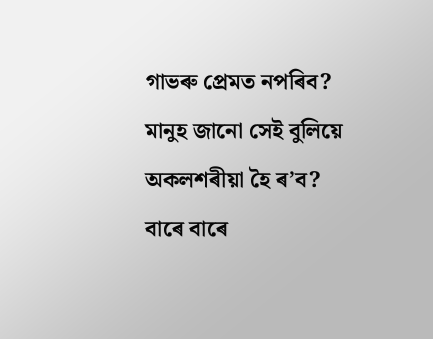গাভৰু প্ৰেমত নপৰিব? মানুহ জানো সেই বুলিয়ে অকলশৰীয়া হৈ ৰ’ব? বাৰে বাৰে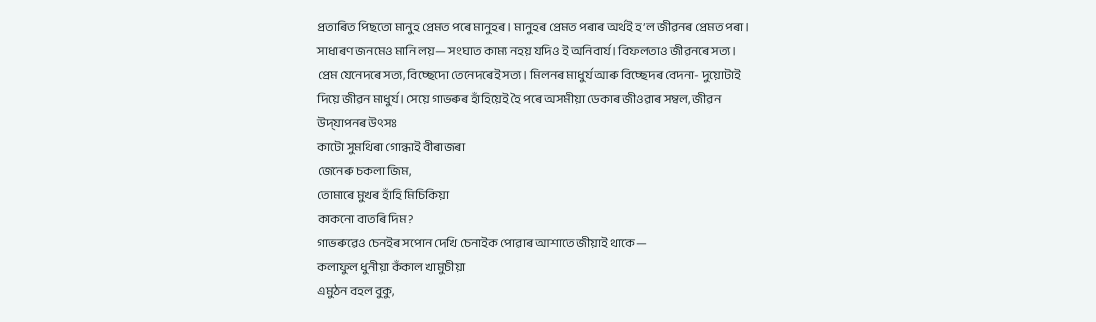প্ৰতাৰিত পিছতো মানুহ প্ৰেমত পৰে মানুহৰ। মানুহৰ প্ৰেমত পৰাৰ অৰ্থই হ’ল জীৱনৰ প্ৰেমত পৰা। সাধাৰণ জনমেও মানি লয়— সংঘাত কাম্য নহয় যদিও ই অনিবাৰ্য। বিফলতাও জীৱনৰে সত্য। প্ৰেম যেনেদৰে সত্য, বিচ্ছেদো তেনেদৰেই সত্য। মিলনৰ মাধুৰ্য আৰু বিচ্ছেদৰ বেদনা- দুয়োটাই দিয়ে জীৱন মাধুৰ্য। সেয়ে গাভৰুৰ হাঁহিয়েই হৈ পৰে অসমীয়া ডেকাৰ জীওৱাৰ সম্বল, জীৱন উদ্‌যাপনৰ উৎসঃ
কাটো সুমথিৰা গোন্ধাই বীৰাজৰা
জেনেৰু চকলা জিম,
তোমাৰে মুখৰ হাঁহি মিচিকিয়া
কাকনো বাতৰি দিম?
গাভৰুৱেও চেনইৰ সপোন দেখি চেনাইক পোৱাৰ আশাতে জীয়াই থাকে—
কলাফুল ধুনীয়া কঁকাল খামুচীয়া
এমুঠন বহল বুকু,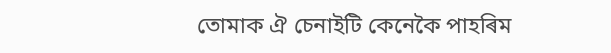তোমাক ঐ চেনাইটি কেনেকৈ পাহৰিম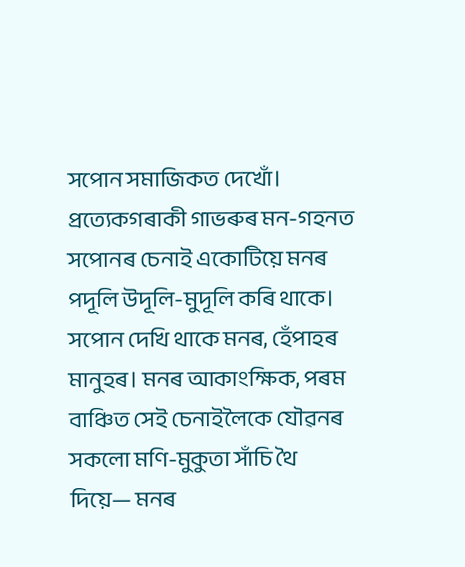সপোন সমাজিকত দেখোঁ।
প্ৰত্যেকগৰাকী গাভৰুৰ মন-গহনত সপোনৰ চেনাই একোটিয়ে মনৰ পদূলি উদূলি-মুদূলি কৰি থাকে। সপোন দেখি থাকে মনৰ, হেঁপাহৰ মানুহৰ। মনৰ আকাংক্ষিক, পৰম বাঞ্চিত সেই চেনাইলৈকে যৌৱনৰ সকলো মণি-মুকুতা সাঁচি থৈ দিয়ে— মনৰ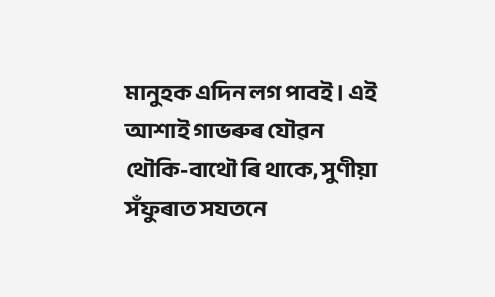মানুহক এদিন লগ পাবই। এই আশাই গাভৰুৰ যৌৱন থৌকি-বাথৌ ৰি থাকে, সুণীয়া সঁফুৰাত সযতনে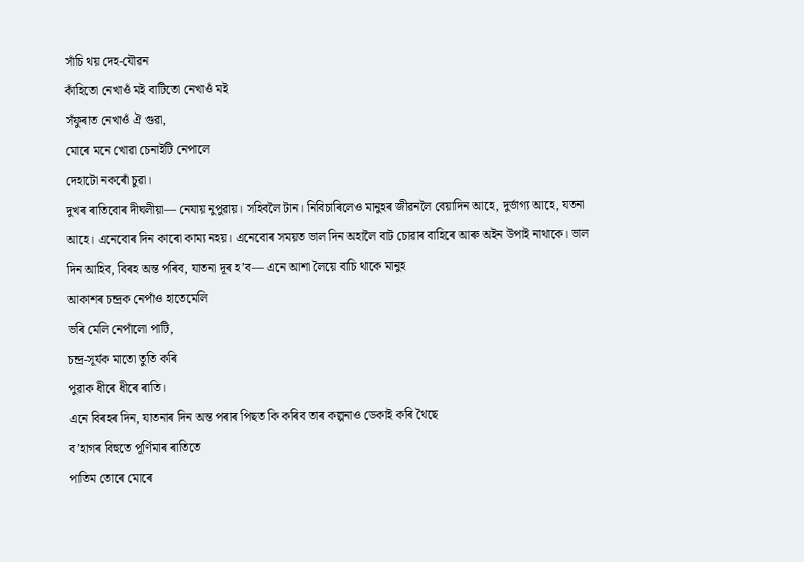সাঁচি থয় দেহ-যৌৱন
কাঁহিতো নেখাওঁ মই বাটিতো নেখাওঁ মই
সঁফুৰাত নেখাওঁ ঐ গুৱা,
মোৰে মনে খোৱা চেনাইটি নেপালে
দেহাটো নকৰোঁ চুৱা।
দুখৰ ৰাতিবোৰ দীঘলীয়া— নেযায় নুপুৱায়। সহিবলৈ টান। নিবিচাৰিলেও মানুহৰ জীৱনলৈ বেয়াদিন আহে, দুৰ্ভাগ্য আহে, যতনা আহে। এনেবোৰ দিন কাৰো কাম্য নহয়। এনেবোৰ সময়ত ভাল দিন অহালৈ বাট চোৱাৰ বাহিৰে আৰু অইন উপাই নাথাকে। ভাল দিন আহিব, বিৰহ অন্ত পৰিব, যাতনা দূৰ হ’ব— এনে আশা লৈয়ে বাচি থাকে মানুহ
আকাশৰ চন্দ্ৰক নেপাঁও হাতেমেলি
ভৰি মেলি নেপাঁলো পাটি,
চন্দ্ৰ-সূৰ্যক মাতো তুতি কৰি
পুৱাক ধীৰে ধীৰে ৰাতি।
এনে বিৰহৰ দিন, যাতনাৰ দিন অন্ত পৰাৰ পিছত কি কৰিব তাৰ কল্পনাও ডেকাই কৰি থৈছে
ব’হাগৰ বিহুতে পূৰ্ণিমাৰ ৰাতিতে
পাতিম তোৰে মোৰে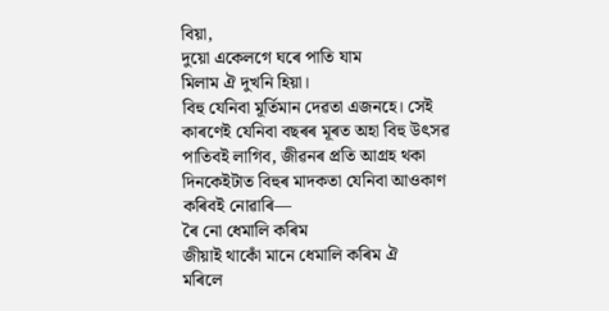বিয়া,
দুয়ো একেলগে ঘৰে পাতি যাম
মিলাম ঐ দুখনি হিয়া।
বিহু যেনিবা মূৰ্তিমান দেৱতা এজনহে। সেই কাৰণেই যেনিবা বছৰৰ মূৰত অহা বিহু উৎসৱ পাতিবই লাগিব, জীৱনৰ প্ৰতি আগ্ৰহ থকা দিনকেইটাত বিহুৰ মাদকতা যেনিবা আওকাণ কৰিবই নোৱাৰি—
ৰৈ নো ধেমালি কৰিম
জীয়াই থাকোঁ মানে ধেমালি কৰিম ঐ
মৰিলে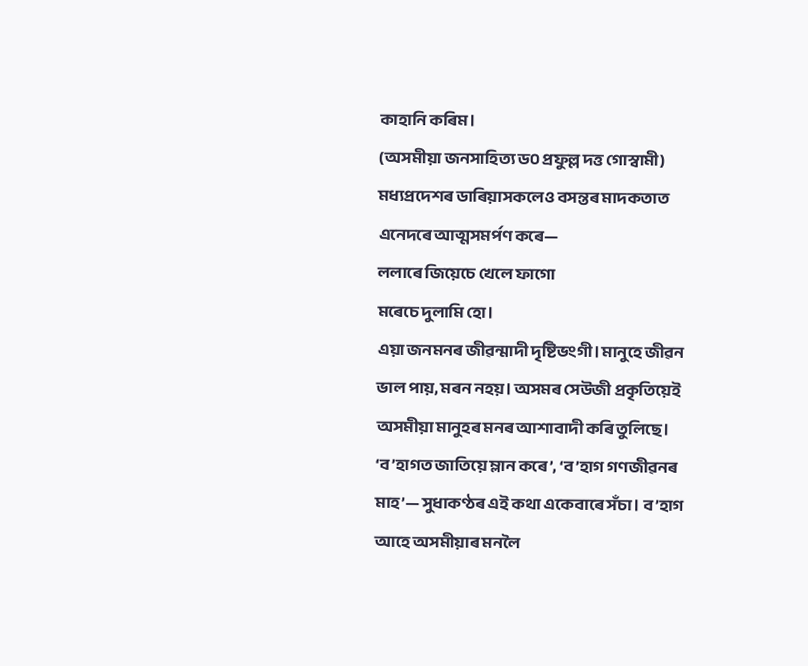কাহানি কৰিম।
(অসমীয়া জনসাহিত্য ড০ প্ৰফুল্ল দত্ত গোস্বামী)
মধ্যপ্ৰদেশৰ ডাৰিয়াসকলেও বসন্তৰ মাদকতাত এনেদৰে আত্মসমৰ্পণ কৰে—
ললাৰে জিয়েচে খেলে ফাগো
মৰেচে দুলামি হো।
এয়া জনমনৰ জীৱন্মাদী দৃষ্টিভংগী। মানুহে জীৱন ভাল পায়, মৰন নহয়। অসমৰ সেউজী প্ৰকৃতিয়েই অসমীয়া মানুহৰ মনৰ আশাবাদী কৰি তুলিছে। ‘ব’হাগত জাতিয়ে ম্লান কৰে’, ‘ব’হাগ গণজীৱনৰ মাহ’— সুধাকণ্ঠৰ এই কথা একেবাৰে সঁচা। ব’হাগ আহে অসমীয়াৰ মনলৈ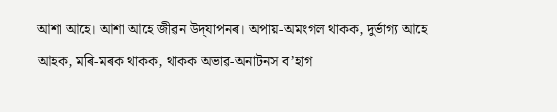আশা আহে। আশা আহে জীৱন উদ্‌যাপনৰ। অপায়-অমংগল থাকক, দুৰ্ভাগ্য আহে আহক, মৰি-মৰক থাকক, থাকক অভাৱ-অনাটনস ব’হাগ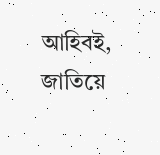আহিবই, জাতিয়ে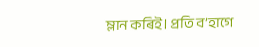ম্লান কৰিই। প্ৰতি ব’হাগে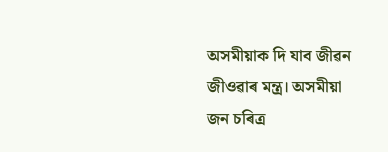অসমীয়াক দি যাব জীৱন জীওৱাৰ মন্ত্ৰ। অসমীয়া জন চৰিত্ৰ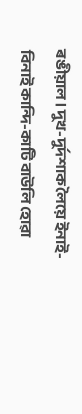ৰঙীয়াল। দুখ-দুৰ্দশাক লৈয়ে ইনাই-বিনাই কান্দি-কাটি বাউলি হোৱা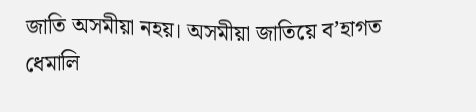জাতি অসমীয়া নহয়। অসমীয়া জাতিয়ে ব’হাগত ধেমালি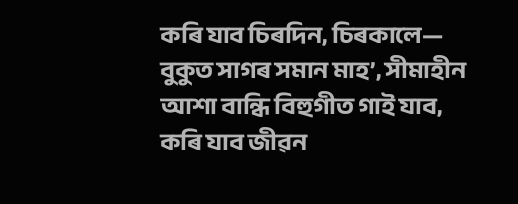কৰি যাব চিৰদিন, চিৰকালে— বুকুত সাগৰ সমান মাহ’, সীমাহীন আশা বান্ধি বিহুগীত গাই যাব, কৰি যাব জীৱন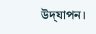উদ্‌যাপন।